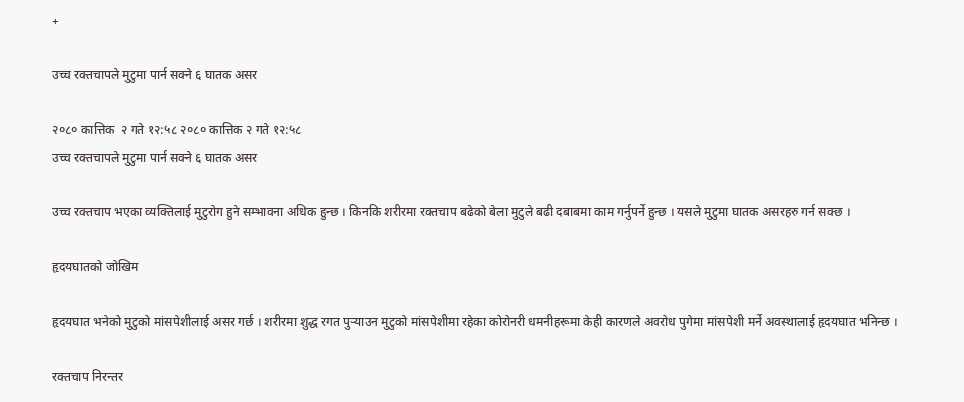+

उच्च रक्तचापले मुटुमा पार्न सक्ने ६ घातक असर

२०८० कात्तिक  २ गते १२:५८ २०८० कात्तिक २ गते १२:५८
उच्च रक्तचापले मुटुमा पार्न सक्ने ६ घातक असर

उच्च रक्तचाप भएका व्यक्तिलाई मुटुरोग हुने सम्भावना अधिक हुन्छ । किनकि शरीरमा रक्तचाप बढेको बेला मुटुले बढी दबाबमा काम गर्नुपर्ने हुन्छ । यसले मुटुमा घातक असरहरु गर्न सक्छ ।

हृदयघातको जोखिम

हृदयघात भनेको मुटुको मांसपेशीलाई असर गर्छ । शरीरमा शुद्ध रगत पुर्‍याउन मुटुको मांसपेशीमा रहेका कोरोनरी धमनीहरूमा केही कारणले अवरोध पुगेमा मांसपेशी मर्ने अवस्थालाई हृदयघात भनिन्छ ।

रक्तचाप निरन्तर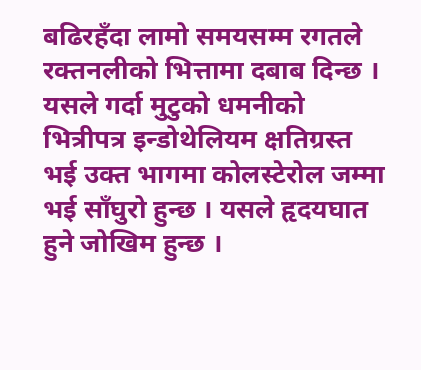बढिरहँदा लामो समयसम्म रगतले रक्तनलीको भित्तामा दबाब दिन्छ । यसले गर्दा मुटुको धमनीको भित्रीपत्र इन्डोथेलियम क्षतिग्रस्त भई उक्त भागमा कोलस्टेरोल जम्मा भई साँघुरो हुन्छ । यसले हृदयघात हुने जोखिम हुन्छ ।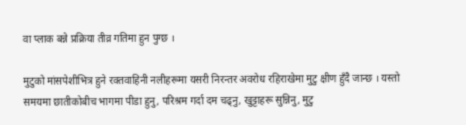वा प्लाक बन्ने प्रक्रिया तीव्र गतिमा हुन पुग्छ ।

मुटुको मांसपेशीभित्र हुने रक्तवाहिनी नलीहरूमा यसरी निरन्तर अवरोध रहिराखेमा मुटु क्षीण हुँदै जान्छ । यस्तो समयमा छातीकोबीच भागमा पीडा हुनु, परिश्रम गर्दा दम चढ्नु, खुट्टाहरू सुन्निनु, मुटु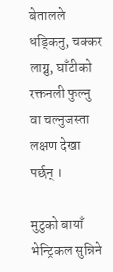बेतालले धड्किनु, चक्कर लाग्नु, घाँटीको रक्तनली फुल्नु वा चल्नुजस्ता लक्षण देखा पर्छन् ।

मुटुको बायाँ भेन्ट्रिकल सुन्निने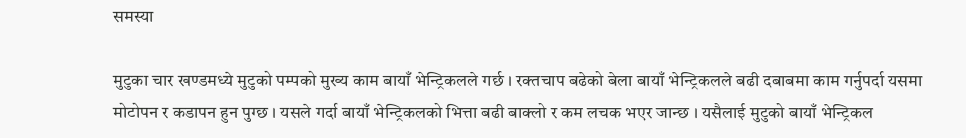समस्या

मुटुका चार खण्डमध्ये मुटुको पम्पको मुख्य काम बायाँ भेन्ट्रिकलले गर्छ । रक्तचाप बढेको बेला बायाँ भेन्ट्रिकलले बढी दबाबमा काम गर्नुपर्दा यसमा मोटोपन र कडापन हुन पुग्छ । यसले गर्दा बायाँ भेन्ट्रिकलको भित्ता बढी बाक्लो र कम लचक भएर जान्छ । यसैलाई मुटुको बायाँ भेन्ट्रिकल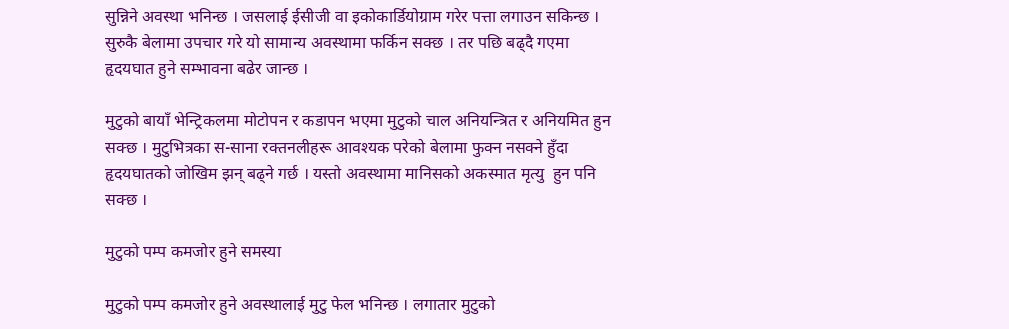सुन्निने अवस्था भनिन्छ । जसलाई ईसीजी वा इकोकार्डियोग्राम गरेर पत्ता लगाउन सकिन्छ । सुरुकै बेलामा उपचार गरे यो सामान्य अवस्थामा फर्किन सक्छ । तर पछि बढ्दै गएमा हृदयघात हुने सम्भावना बढेर जान्छ ।

मुटुको बायाँ भेन्ट्रिकलमा मोटोपन र कडापन भएमा मुटुको चाल अनियन्त्रित र अनियमित हुन सक्छ । मुटुभित्रका स-साना रक्तनलीहरू आवश्यक परेको बेलामा फुक्न नसक्ने हुँदा हृदयघातको जोखिम झन् बढ्ने गर्छ । यस्तो अवस्थामा मानिसको अकस्मात मृत्यु  हुन पनि सक्छ ।

मुटुको पम्प कमजोर हुने समस्या

मुटुको पम्प कमजोर हुने अवस्थालाई मुटु फेल भनिन्छ । लगातार मुटुको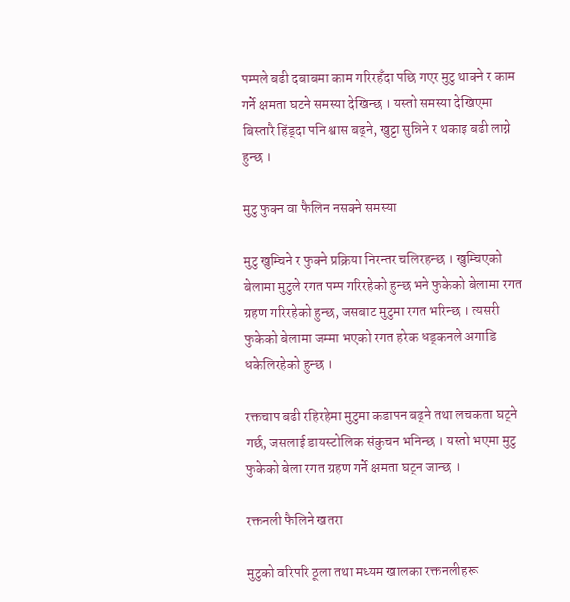पम्पले बढी दबाबमा काम गरिरहँदा पछि गएर मुटु थाक्ने र काम गर्ने क्षमता घटने समस्या देखिन्छ । यस्तो समस्या देखिएमा बिस्तारै हिंड्दा पनि श्वास बढ्ने, खुट्टा सुन्निने र थकाइ बढी लाग्ने हुन्छ ।

मुटु फुक्न वा फैलिन नसक्ने समस्या

मुटु खुम्चिने र फुक्ने प्रक्रिया निरन्तर चलिरहन्छ । खुम्चिएको बेलामा मुटुले रगत पम्प गरिरहेको हुन्छ भने फुकेको बेलामा रगत ग्रहण गरिरहेको हुन्छ, जसबाट मुटुमा रगत भरिन्छ । त्यसरी फुकेको बेलामा जम्मा भएको रगत हरेक धड्कनले अगाडि धकेलिरहेको हुन्छ ।

रक्तचाप बढी रहिरहेमा मुटुमा कडापन बढ्ने तथा लचकता घट्ने गर्छ, जसलाई डायस्टोलिक संकुचन भनिन्छ । यस्तो भएमा मुटु फुकेको बेला रगत ग्रहण गर्ने क्षमता घट्न जान्छ ।

रक्तनली फैलिने खतरा

मुटुको वरिपरि ठूला तथा मध्यम खालका रक्तनलीहरू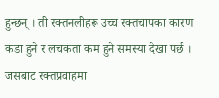हुन्छन् । ती रक्तनलीहरू उच्च रक्तचापका कारण कडा हुने र लचकता कम हुने समस्या देखा पर्छ । जसबाट रक्तप्रवाहमा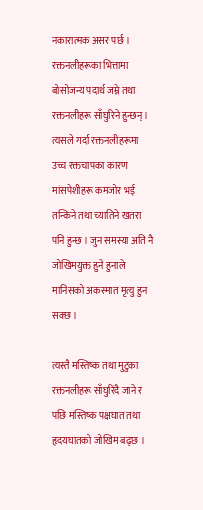नकारात्मक असर पर्छ । रक्तनलीहरूका भित्तामा बोसोजन्य पदार्थ जम्ने तथा रक्तनलीहरू साँघुरिने हुन्छन् । त्यसले गर्दा रक्तनलीहरूमा उच्च रक्तचापका कारण मांसपेशीहरू कमजोर भई तन्किने तथा च्यातिने खतरा पनि हुन्छ । जुन समस्या अति नै जोखिमयुक्त हुने हुनाले मानिसको अकस्मात मृत्यु हुन सक्छ ।

त्यस्तै मस्तिष्क तथा मुटुका रक्तनलीहरू साँघुरिंदै जाने र पछि मस्तिष्क पक्षघात तथा हृदयघातको जोखिम बढ्छ ।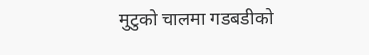मुटुको चालमा गडबडीको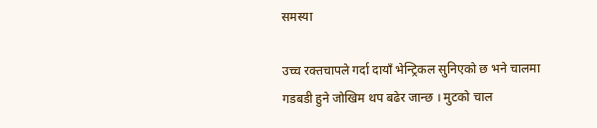समस्या

उच्च रक्तचापले गर्दा दायाँ भेन्ट्रिकल सुनिएको छ भने चालमा गडबडी हुने जोखिम थप बढेर जान्छ । मुटको चाल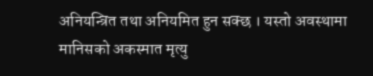अनियन्त्रित तथा अनियमित हुन सक्छ । यस्तो अवस्थामा मानिसको अकस्मात मृत्यु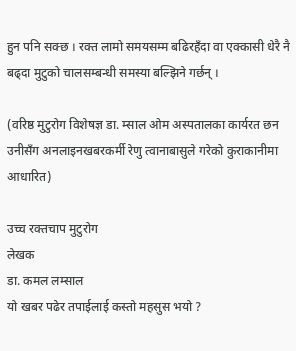हुन पनि सक्छ । रक्त लामो समयसम्म बढिरहँदा वा एक्कासी धेरै नै बढ्दा मुटुको चालसम्बन्धी समस्या बल्झिने गर्छन् ।

(वरिष्ठ मुटुरोग विशेषज्ञ डा. म्साल ओम अस्पतालका कार्यरत छन उनीसँग अनलाइनखबरकर्मी रेणु त्वानाबासुले गरेको कुराकानीमा आधारित)

उच्च रक्तचाप मुटुरोग
लेखक
डा. कमल लम्साल
यो खबर पढेर तपाईलाई कस्तो महसुस भयो ?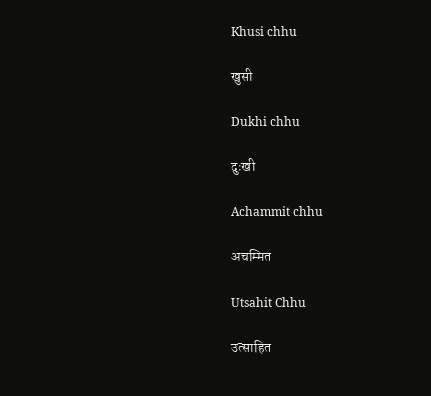Khusi chhu

खुसी

Dukhi chhu

दुःखी

Achammit chhu

अचम्मित

Utsahit Chhu

उत्साहित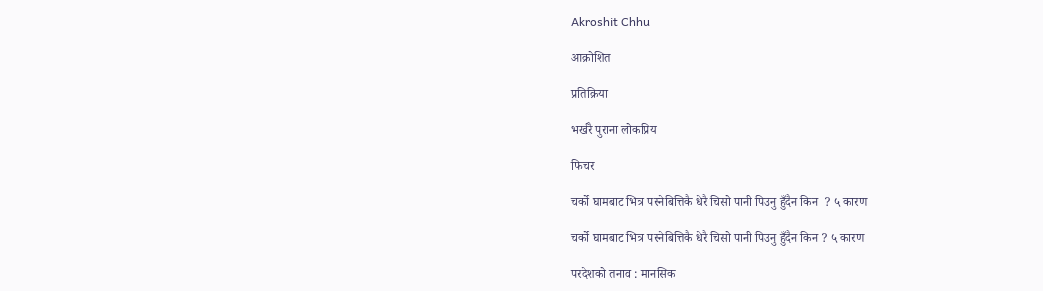Akroshit Chhu

आक्रोशित

प्रतिक्रिया

भर्खरै पुराना लोकप्रिय

फिचर

चर्को घामबाट भित्र पस्नेबित्तिकै धेरै चिसो पानी पिउनु हुँदैन किन  ? ५ कारण

चर्को घामबाट भित्र पस्नेबित्तिकै धेरै चिसो पानी पिउनु हुँदैन किन ? ५ कारण

परदेशको तनाव : मानसिक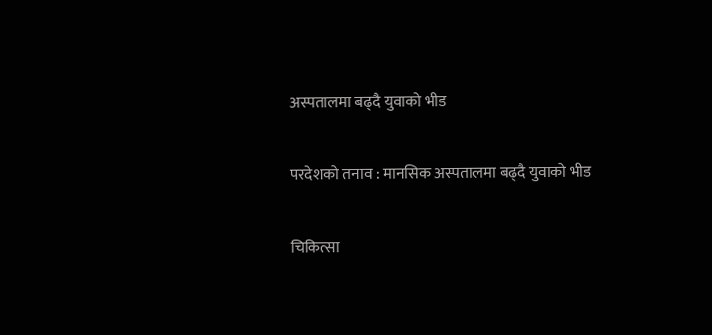अस्पतालमा बढ्दै युवाको भीड

परदेशको तनाव : मानसिक अस्पतालमा बढ्दै युवाको भीड

चिकित्सा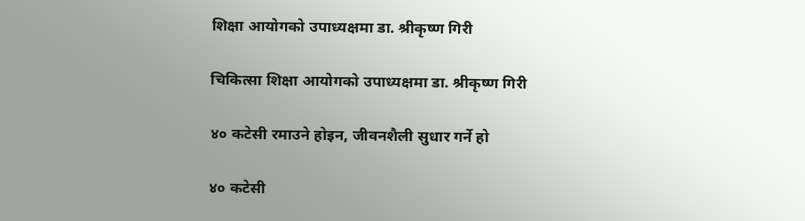शिक्षा आयोगको उपाध्यक्षमा डा. श्रीकृष्ण गिरी

चिकित्सा शिक्षा आयोगको उपाध्यक्षमा डा. श्रीकृष्ण गिरी

४० कटेसी रमाउने होइन, जीवनशैली सुधार गर्ने हो

४० कटेसी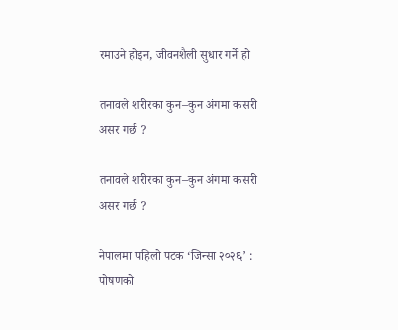रमाउने होइन, जीवनशैली सुधार गर्ने हो

तनावले शरीरका कुन–कुन अंगमा कसरी असर गर्छ ?

तनावले शरीरका कुन–कुन अंगमा कसरी असर गर्छ ?

नेपालमा पहिलो पटक ‘जिन्सा २०२६’ : पोषणको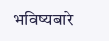भविष्यबारे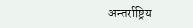अन्तर्राष्ट्रिय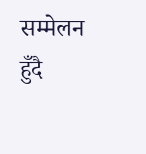सम्मेलन हुँदै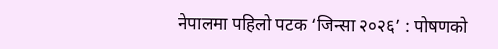नेपालमा पहिलो पटक ‘जिन्सा २०२६’ : पोषणको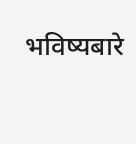भविष्यबारे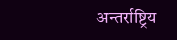अन्तर्राष्ट्रिय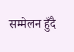सम्मेलन हुँदै